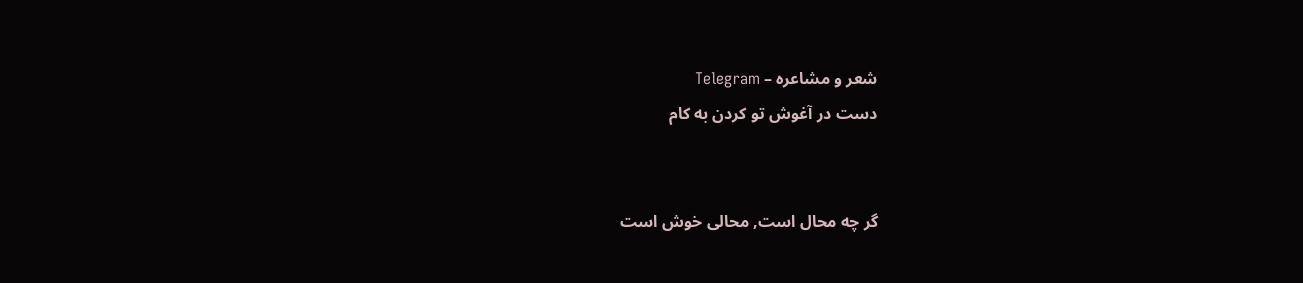شعر و مشاعره – Telegram
دست در آغوش تو كردن به کام


گر چه محال است, محالی خوش است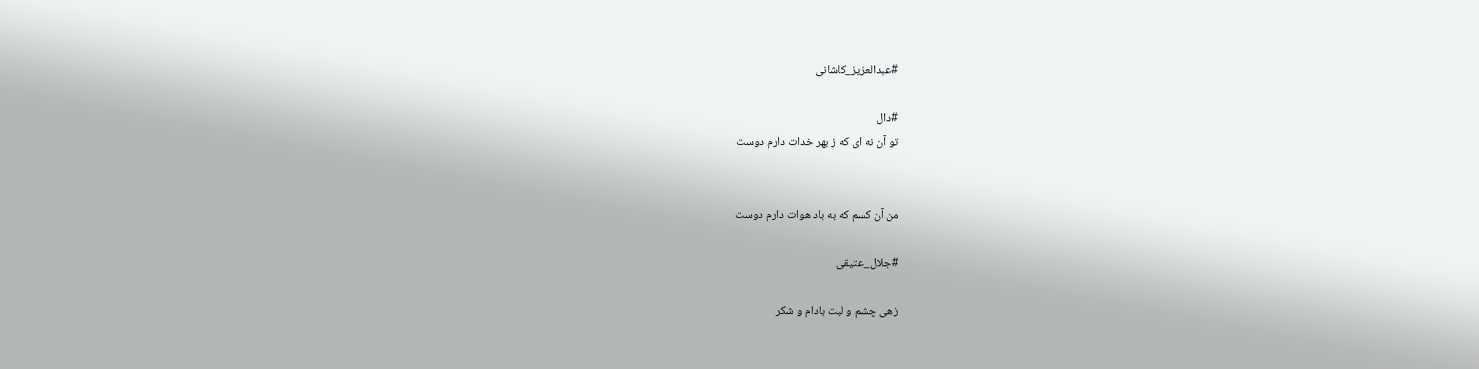#عبدالعزیز_کاشانی

#دال
تو آن نه ای كه ز بهر خدات دارم دوست


من آن كسم كه به باد هوات دارم دوست

#جلال_عتیقی

زهی چشم و لبت بادام و شکر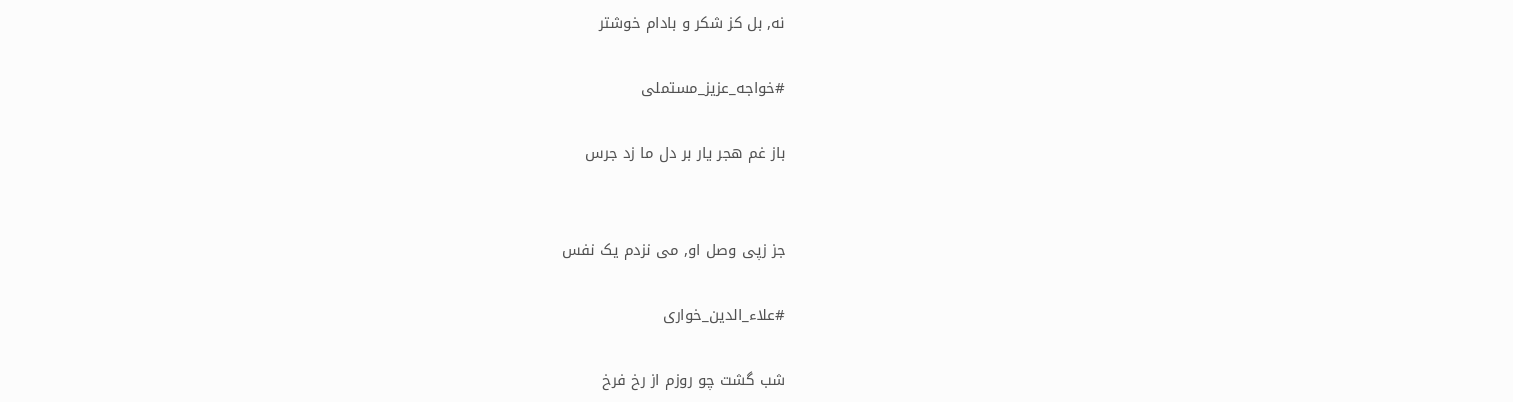نه, بل کز شکر و بادام خوشتر

#خواجه_عزیز_مستملی

باز غم هجر يار بر دل ما زد جرس


جز زپی وصل او, می نزدم يک نفس

#علاء_الدین_خواری

شب گشت چو روزم از رخ فرخ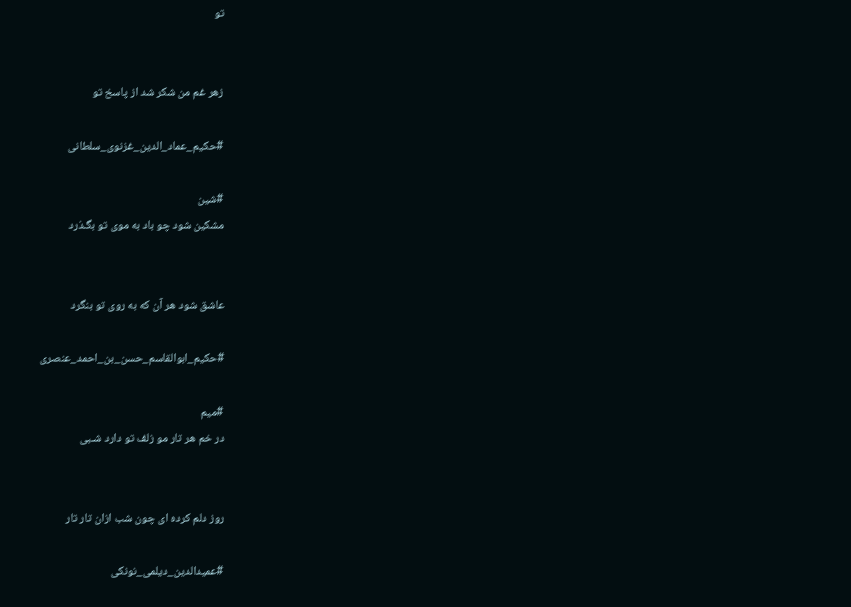تو


زهر غم من شکر شد از پاسخ تو

#حکیم_عماد_الدین_غزنوی_سلطانی

#شین
مشكين شود چو باد به موی تو بگـذرد


عاشق شود هر آن كه به روی تو بنگرد

#حکیم_ابوالقاسم_حسن_بن_احمد_عنصری

#میم
در خم هر تار مو زلف تو دارد شـبی


روز دلم كرده ای چون شب ازان تار تار

#عمیدالدین_دیلمی_نونکی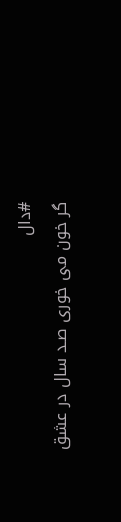#دال
گر خون می خوری صـد سال در عشق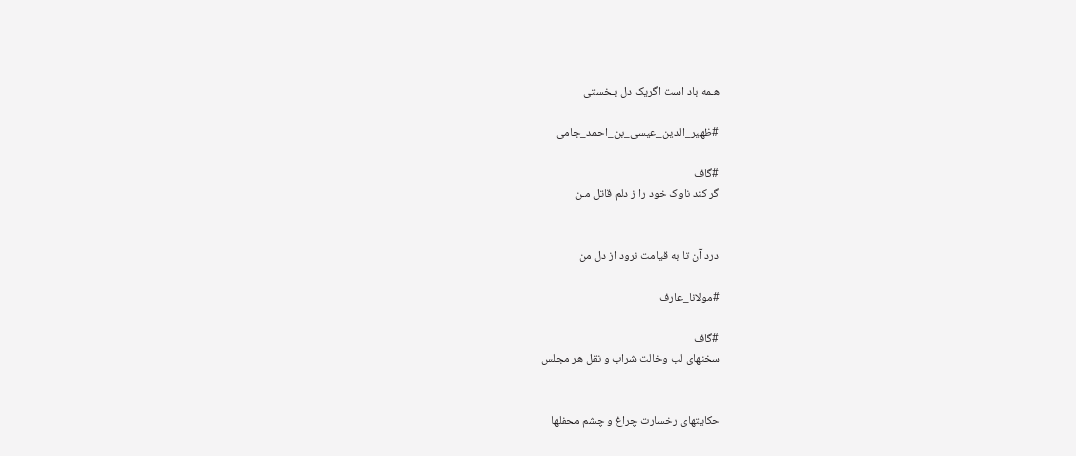هـمه باد است اگريک دل بـخستی

#ظهیر_الدین_عیسی_بن_احمد_جامی

#گاف
گر كند ناوک خود را ز دلم قاتل مـن


درد آن تا به قيامت نرود از دل من

#مولانا_عارف

#گاف
سخنهای لب وخالت شراب و نقل هر مجلس


حكايتهای رخسارت چراغ و چشم محفلها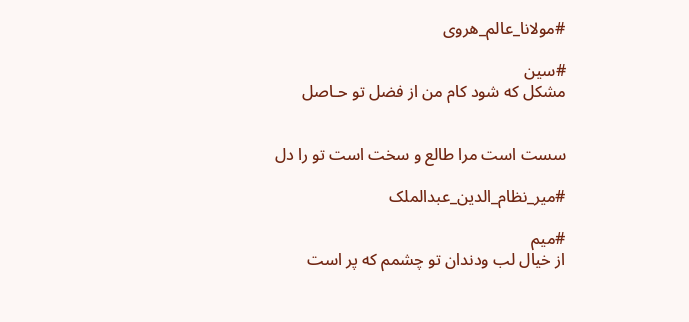#مولانا_عالم_هروی

#سین
مشكل كه شود كام من از فضل تو حـاصل


سست است مرا طالع و سخت است تو را دل

#میر_نظام_الدین_عبدالملک

#میم
از خیال لب ودندان تو چشمم که پر است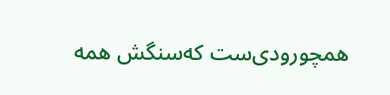همچورودی‌ست كه‌سنگش همه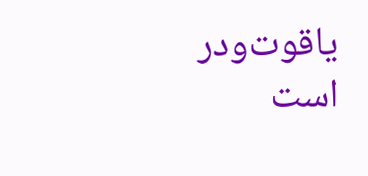ياقوت‌ودر است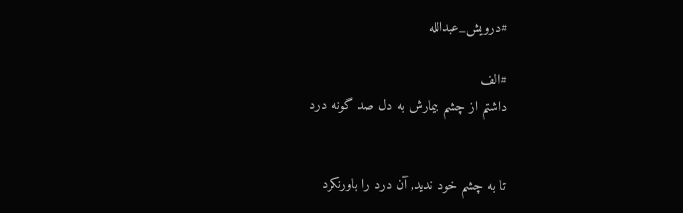#درویش_عبدالله

#الف
داشتم از چشم بيمارش به دل صد گونه درد


تا به چشم خود نديد, آن درد را باورنكرد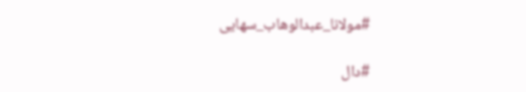#مولانا_عبدالوهاب_سهایی

#دال